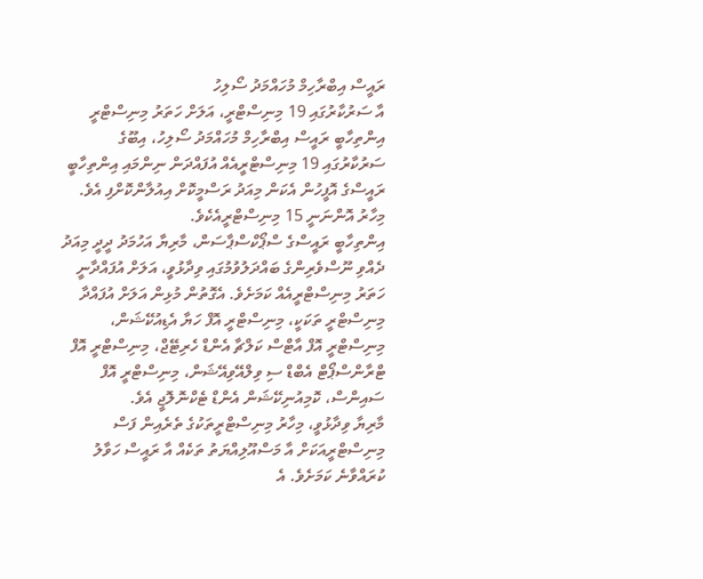ރައީސް އިބްރާހިމް މުހައްމަދު ސޯލިހު
އާ ސަރުކާރުގައި 19 މިނިސްޓްރީ، އަލަށް ހަތަރު މިނިސްޓްރީ
އިންތިހާބީ ރައީސް އިބްރާހިމް މުހައްމަދު ސޯލިހު، އިބޫގެ ސަރުކާރުގައި 19 މިނިސްޓްރީއެއް އުފައްދަން ނިންމައި އިންތިހާބީ ރައީސްގެ އޮފީހުން އެކަން މިއަދު ރަސްމީކޮށް އިއުލާންކޮށްފި އެވެ. މިހާރު އޮންނަނީ 15 މިނިސްޓްރީއެކެވެ.
އިންތިހާބީ ރައީސްގެ ސްޕޯކްސްޕާސަން، މާރިޔާ އަހުމަދު ދީދީ މިއަދު ދެއްވި ނޫސްވެރިންގެ ބައްދަލުވުމުގައި ވިދާޅުވީ، އަލަށް އުފައްދާނީ ހަތަރު މިނިސްޓްރީއެއް ކަމަށެވެ. އެގޮތުން މުޅިން އަލަށް އުފައްދާ މިނިސްޓްރީ ތަކަކީ، މިނިސްޓްރީ އޮފް ހަޔާ އެޑިއުކޭޝަން، މިނިސްޓްރީ އޮފް އާޓްސް ކަލްޗާ އެންޑް ހެރިޓޭޖް، މިނިސްޓްރީ އޮފް ޓްރާންސްޕޯޓް އެބްޑް ސި ވިލްއޭވިއޭޝަން، މިނިސްޓްރީ އޮފް ސައިންސް، ކޮމިއުނިކޭޝަން އެންޑް ޓެކްނޮލޮޖީ އެވެ.
މާރިޔާ ވިދާޅުވީ، މިހާރު މިނިސްޓްރީތަކުގެ ތެރެއިން ފަސް މިނިސްޓްރީއަކަށް އާ މަސްއޫލިއްޔަތު ތަކެއް އާ ރައީސް ހަވާލު ކުރައްވާނެ ކަމަށެވެ. އެ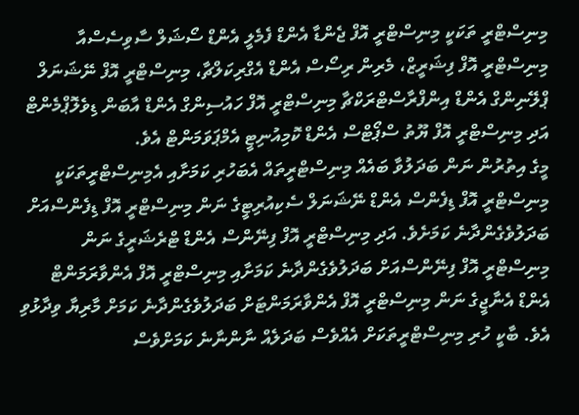މިނިސްޓްރީ ތަކަކީ މިނިސްޓްރީ އޮފް ޖެންޑާ އެންޑް ފެމެލީ އެންޑް ސޯޝަލް ސާވިސެސްއާ މިނިސްޓްރީ އޮފް ފިޝަރީޒް، މެރިން ރިސޯސް އެންޑް އެގްރިކަލްޗާ، މިނިސްޓްރީ އޮފް ނޭޝަނަލް ޕްލޭނިންގް އެންޑް އިންފްރާސްޓްރަކްޗާ މިނިސްޓްރީ އޮފް ހައުސިންގް އެންޑް އާބަން ޑިވެލޮޕްމެންޓް އަދި މިނިސްޓްރީ އޮފް ޔޫތު ސްޕޯޓްސް އެންޑް ކޮމިއުނިޓީ އެމްޕަވަމަންޓް އެވެ.
މީގެ އިތުރުން ނަން ބަދަލުވާ ބައެއް މިނިސްޓްރީތައް އެބަހުރި ކަމަށާއި އެމިނިސްޓްރީތަކަކީ މިނިސްޓްރީ އޮފް ޑިފެންސް އެންޑް ނޭޝަނަލް ސެކިއުރިޓީގެ ނަން މިނިސްޓްރީ އޮފް ޑިފެންސްއަށް ބަދަލުވެގެންދާނެ ކަމަށެވެ. އަދި މިނިސްޓްރީ އޮފް ފިނޭންސް އެންޑް ޓްރެޝަރީގެ ނަން މިނިސްޓްރީ އޮފް ފިނޭންސްއަށް ބަދަލުވެގެންދާނެ ކަމަށާއި މިނިސްޓްރީ އޮފް އެންވާރަމަންޓް އެންޑް އެނާޖީގެ ނަން މިނިސްޓްރީ އޮފް އެންވާރަމަންޓަށް ބަދަލުވެގެންދާނެ ކަމަށް މާރިޔާ ވިދާޅުވި އެވެ. ބާކީ ހުރި މިނިސްޓްރީތަކަށް އެއްވެސް ބަދަލެއް ނާންނާނެ ކަމަށްވެސް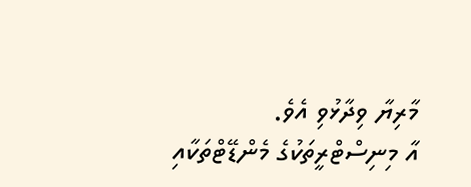މާރިޔާ ވިދާޅުވި އެވެ.
އާ މިނިސްޓްރީތަކުގެ މެންޑޭޓްތަކާއި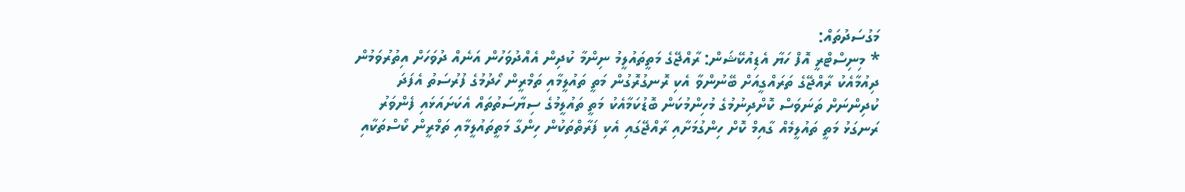މަގުސަދުތައް:
* މިނިސްޓްރީ އޮފް ހަޔާ އެޑިއުކޭޝަން: ރާއްޖޭގެ މަތީތައުލީމު ނިންމާ ކުދިން އެއްދުވަހުން އަނެއް ދުވަހަށް އިތުރުވަމުން ދިއުމާއެކު ރާއްޖޭގެ ތަރައްގީއަށް ބޭނުންވާ އެކި ރޮނގުރޮގުން މަތީ ތައުލީމާއި ތަމްރީން ހޯދުމުގެ ފުރުސަތު އެފަދަ ކުދިންނަށް ތަނަވަސް ކޮށްދިނުމުގެ މުހިންމުކަން ބޮޑުކަމާއެކު މަތީ ތައުލީމުގެ ސިޔާސަތުތައް އެކަށައަޅައި ފެންވަރު ރަނގަޅު މަތީ ތައުލީމެއް ގާއިމް ކޮށް ހިންގުމަށާއި ރާއްޖޭގައި އެކި ފަރާތްތަކުން ހިންގާ މަތީތައުލީމާއި ތަމްރީން ކޯސްތަކާއި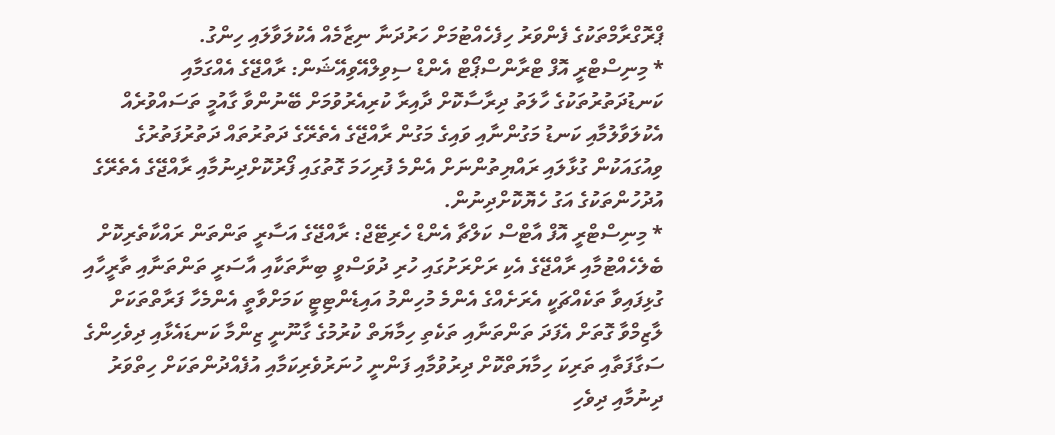ޕްރޮގްރާމްތަކުގެ ފެންވަރު ހިފެހެއްޓުމަށް ހަރުދަނާ ނިޒާމެއް އެކުލަވާލައި ހިންގު.
* މިނިސްޓްރީ އޮފް ޓްރާންސްޕޯޓް އެންޑް ސިވިލްއޭވިއޭޝަން: ރާއްޖޭގެ އެއްގަމާއި ކަނޑުދަތުރުތަކުގެ ހާލަތު ދިރާސާކޮށް ދާއިރާ ކުރިއެރުވުމަށް ބޭނުންވާ ގާއުމީ ތަސައްވުރެއް އެކުލަވާލުމާއި ކަނޑު މަގުންނާއި ވައިގެ މަގުން ރާއްޖޭގެ އެތެރޭގެ ދަތުރުތައް ދަތުރުފަތުރުގެ ވިއުގައަކުން ގުޅާލައި ރައްޔިތުންނަށް އެންމެ ފުރިހަމަ ގޮތުގައި ފޯރުކޮށްދިނުމާއި ރާއްޖޭގެ އެތެރޭގެ އުދުހުންތަކުގެ އަގު ހެޔޮކޮށްދިނުން.
* މިނިސްޓްރީ އޮފް އާޓްސް ކަލްޗާ އެންޑް ހެރިޓޭޖް: ރާއްޖޭގެ އަސާރީ ތަންތަން ރައްކާތެރިކޮށް ބެލެހެއްޓުމާއި ރާއްޖޭގެ އެކި ރަށްރަށުގައި ހުރި ދުވަސްވީ ބިނާތަކާއި އާސަރީ ތަންތަނާއި ތާރީހާއި ގުޅިފައިވާ ތަކެއްޗަކީ އެރަށެއްގެ އެންމެ މުހިންމު އައިޑެންޓިޓީ ކަމަށްވާތީ އެންމެހާ ފަރާތްތަކަށް ލާޒިމްވާ ގޮތަށް އެފަދަ ތަންތަނާއި ތަކެތި ހިމާޔަތް ކުރުމުގެ ގާނޫނީ ޒިންމާ ކަނޑައެޅާއި ދިވެހިންގެ ސަގާފަތާއި ތަރިކަ ހިމާޔަތްކޮށް ދިރުވުމާއި ފަންނީ ހުނަރުވެރިކަމާއި އުފެއްދުންތަކަށް ހިތްވަރު ދިނުމާއި ދިވެހި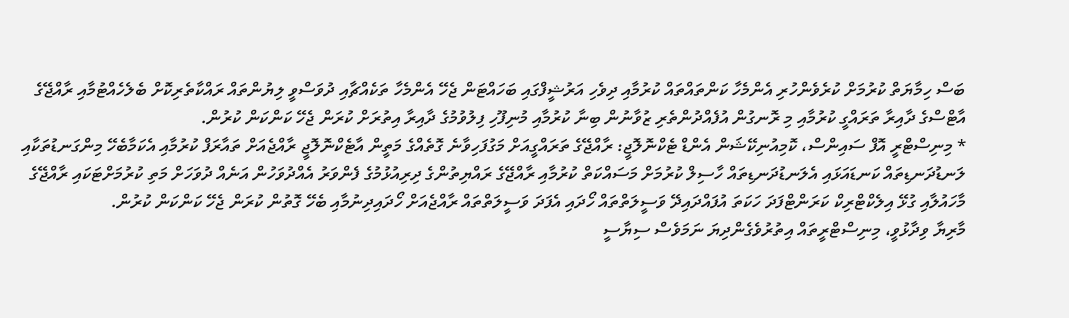ބަސް ހިމާޔަތް ކުރުމަށް ކުރެވެންހުރި އެންމެހާ ކަންތައްތައް ކުރުމާއި ދިވެހި އަރުޝީފްގައި ބަހައްޓަން ޖެހޭ އެންމެހާ ތަކެއްޗާއި ދުވަސްވީ ލިޔުންތައް ރައްކާތެރިކޮށް ބެލެހެއްޓުމާއި ރާއްޖޭގެ އާޓްސްގެ ދާއިރާ ތަރައްގީ ކުރުމާއި މި ރޮނގުން އުފެއްދުންތެރި ޒުވާނުން ބިނާ ކުރުމާއި މުނިފޫހި ފިލުވުމުގެ ދާއިރާ އިތުރަށް ކުރަން ޖެހޭ ކަންކަން ކުރުން.
* މިނިސްޓްރީ އޮފް ސައިންސް، ކޮމިއުނިކޭޝަން އެންޑް ޓެކްނޮލޮޖީ: ރާއްޖޭގެ ތަރައްގީއަށް މަގުފަހިވާނެ ގޮތެއްގެ މަތީން އާޓެކްނޮލޮޖީ ރާއްޖެއަށް ތައާރަފް ކުރުމާއި އެކަމާބެހޭ މިންގަނޑުތަކާއި ލަނޑުދަނޑިތައް ކަނޑައަޅައި އެލަނޑުދަނޑިތައް ހާސިލް ކުރުމަށް މަސައްކަތް ކުރުމާއި ރާއްޖޭގެ ރައްޔިތުންގެ ދިރިއުޅުމުގެ ފެންވަރު އެއްދުވަހުން އަނެއް ދުވަހަށް މަތި ކުރުމަށްޓަކައި ރާއްޖޭގެ މާހައުލާއި ގުޅޭ އިލެކްޓްރިކް ކަރަންޓްފަދަ ހަކަތަ އުފައްދައިދޭ ވަސީލަތްތައް ހޯދައި އެފަދަ ވަސީލަތްތައް ރާއްޖެއަށް ހޯދައިދިނުމާއި ބެހޭ ގޮތުން ކުރަން ޖެހޭ ކަންކަން ކުރުން.
މާރިޔާ ވިދާޅުވީ، މިނިސްޓްރީތައް އިތުރުވެގެންދިޔަ ނަމަވެސް ސިޔާސީ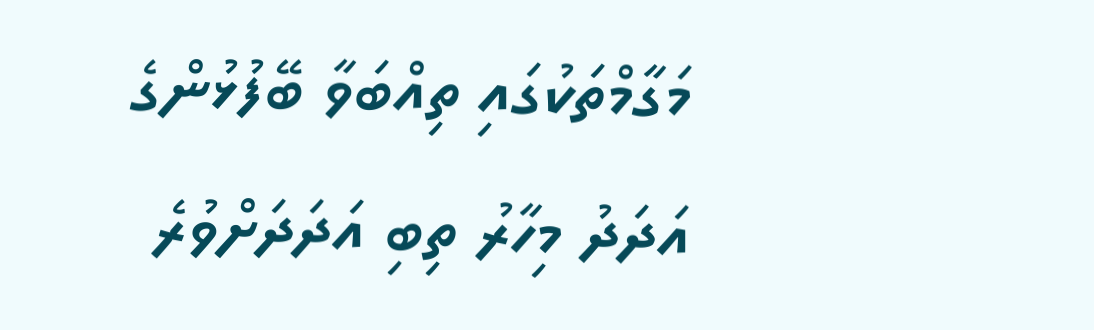މަގާމްތަކުގައި ތިއްބަވާ ބޭފުޅުންގެ އަދަދު މިހާރު ތިބި އަދަދަށްވުރެ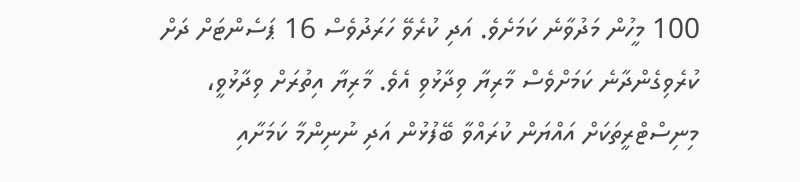100 މީހުން މަދުވާނެ ކަމަށެވެ. އަދި ކުރެވޭ ހަރަދުވެސް 16 ޕަސެންޓަށް ދަށް ކުރެވިގެންދާނެ ކަމަށްވެސް މާރިޔާ ވިދާޅުވި އެވެ. މާރިޔާ އިތުރަށް ވިދާޅުވީ، މިނިސްޓްރީތަކަށް އައްޔަން ކުރައްވާ ބޭފުޅުން އަދި ނުނިންމާ ކަމަށާއި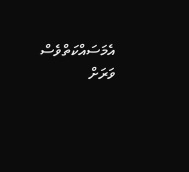އެމަސައްކަތްވެސް ވަރަށް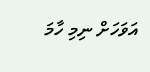އަވަހަށް ނިމި ހާމަ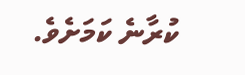ކުރާނެ ކަމަށެވެ.